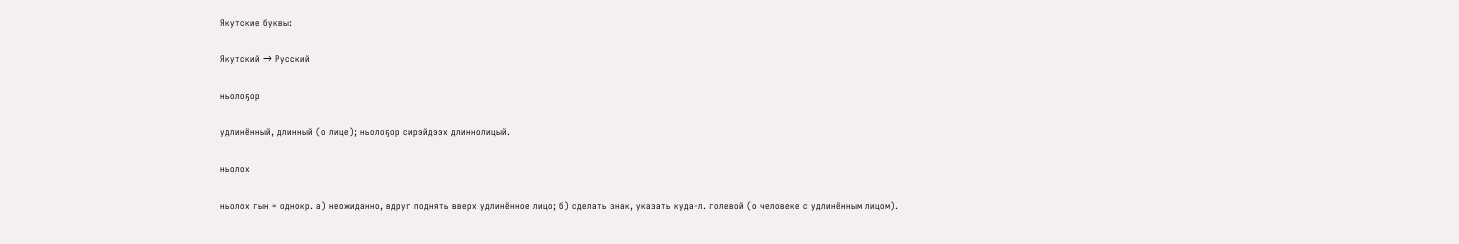Якутские буквы:

Якутский → Русский

ньолоҕор

удлинённый, длинный (о лице); ньолоҕор сирэйдээх длиннолицый.

ньолох

ньолох гын = однокр. а) неожиданно, вдруг поднять вверх удлинённое лицо; б) сделать знак, указать куда-л. голевой (о человеке с удлинённым лицом).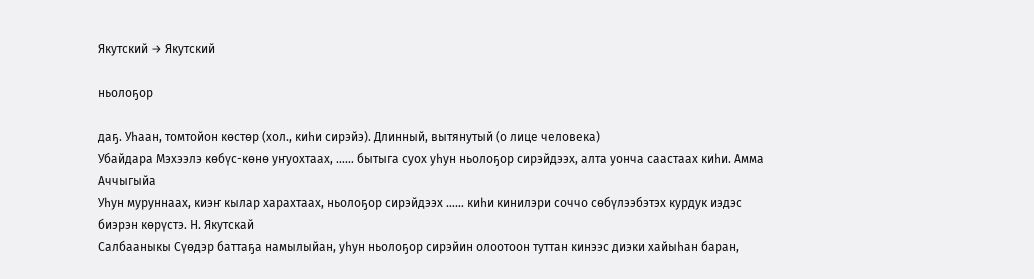Якутский → Якутский

ньолоҕор

даҕ. Уһаан, томтойон көстөр (хол., киһи сирэйэ). Длинный, вытянутый (о лице человека)
Убайдара Мэхээлэ көбүс-көнө уҥуохтаах, …… бытыга суох уһун ньолоҕор сирэйдээх, алта уонча саастаах киһи. Амма Аччыгыйа
Уһун муруннаах, киэҥ кылар харахтаах, ньолоҕор сирэйдээх …… киһи кинилэри соччо сөбүлээбэтэх курдук иэдэс биэрэн көрүстэ. Н. Якутскай
Салбааныкы Сүөдэр баттаҕа намылыйан, уһун ньолоҕор сирэйин олоотоон туттан кинээс диэки хайыһан баран,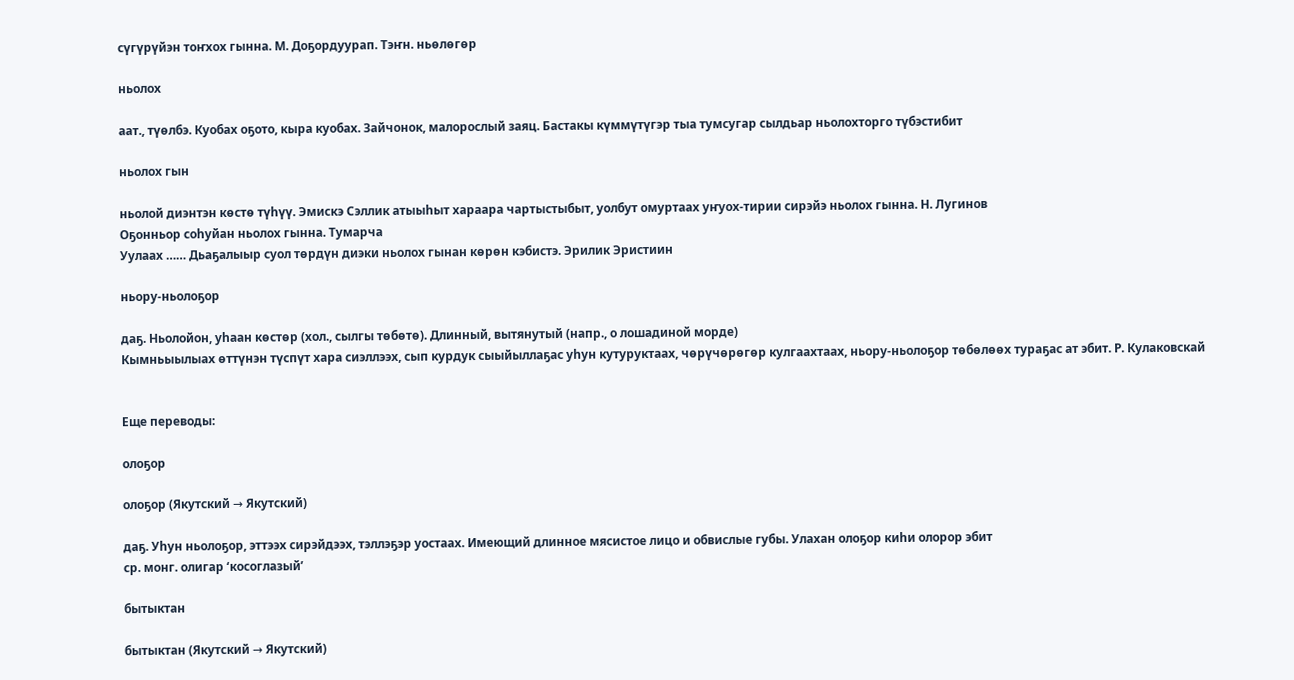сүгүрүйэн тоҥхох гынна. М. Доҕордуурап. Тэҥн. ньөлөгөр

ньолох

аат., түөлбэ. Куобах оҕото, кыра куобах. Зайчонок, малорослый заяц. Бастакы күммүтүгэр тыа тумсугар сылдьар ньолохторго түбэстибит

ньолох гын

ньолой диэнтэн көстө түһүү. Эмискэ Сэллик атыыһыт хараара чартыстыбыт, уолбут омуртаах уҥуох-тирии сирэйэ ньолох гынна. Н. Лугинов
Оҕонньор соһуйан ньолох гынна. Тумарча
Уулаах …… Дьаҕалыыр суол төрдүн диэки ньолох гынан көрөн кэбистэ. Эрилик Эристиин

ньору-ньолоҕор

даҕ. Ньолойон, уһаан көстөр (хол., сылгы төбөтө). Длинный, вытянутый (напр., о лошадиной морде)
Кымньыылыах өттүнэн түспүт хара сиэллээх, сып курдук сыыйыллаҕас уһун кутуруктаах, чөрүчөрөгөр кулгаахтаах, ньору-ньолоҕор төбөлөөх тураҕас ат эбит. Р. Кулаковскай


Еще переводы:

олоҕор

олоҕор (Якутский → Якутский)

даҕ. Уһун ньолоҕор, эттээх сирэйдээх, тэллэҕэр уостаах. Имеющий длинное мясистое лицо и обвислые губы. Улахан олоҕор киһи олорор эбит
ср. монг. олигар ‘косоглазый’

бытыктан

бытыктан (Якутский → Якутский)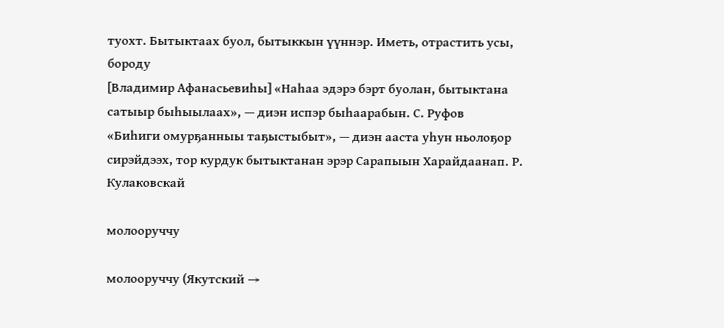туохт. Бытыктаах буол, бытыккын үүннэр. Иметь, отрастить усы, бороду
[Владимир Афанасьевиһы] «Наһаа эдэрэ бэрт буолан, бытыктана сатыыр быһыылаах», — диэн испэр быһаарабын. С. Руфов
«Биһиги омурҕанныы таҕыстыбыт», — диэн ааста уһун ньолоҕор сирэйдээх, тор курдук бытыктанан эрэр Сарапыын Харайдаанап. Р. Кулаковскай

молооруччу

молооруччу (Якутский →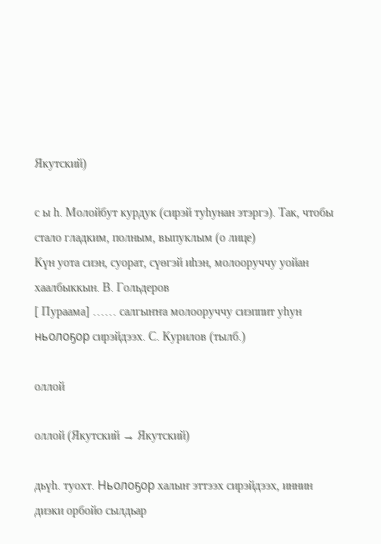Якутский)

с ы һ. Молойбут курдук (сирэй туһунан этэргэ). Так, чтобы стало гладким, полным, выпуклым (о лице)
Күн уота сиэн, суорат, сүөгэй иһэн, молооруччу уойан хаалбыккын. В. Гольдеров
[ Пураама] …… салгыҥҥа молооруччу сиэппит уһун ньолоҕор сирэйдээх. С. Курилов (тылб.)

оллой

оллой (Якутский → Якутский)

дьүһ. туохт. Ньолоҕор халыҥ эттээх сирэйдээх, иннин диэки орбойо сылдьар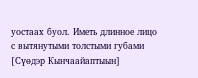уостаах буол. Иметь длинное лицо с вытянутыми толстыми губами
[Сүөдэр Кынчаайаптыын]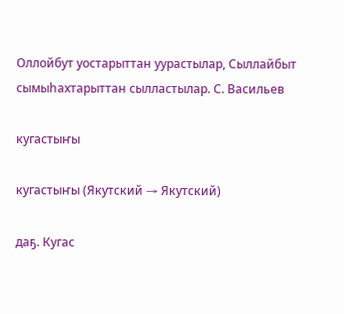Оллойбут уостарыттан уурастылар, Сыллайбыт сымыһахтарыттан сылластылар. С. Васильев

кугастыҥы

кугастыҥы (Якутский → Якутский)

даҕ. Кугас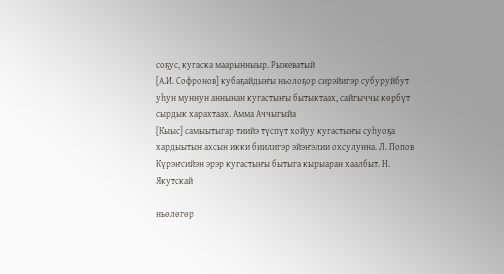соҕус, кугаска маарынныыр. Рыжеватый
[А.И. Софронов] кубаҕайдыҥы ньолоҕор сирэйигэр субуруйбут уһун муннун аннынан кугастыҥы бытыктаах, сайгыччы көрбүт сырдык харахтаах. Амма Аччыгыйа
[Кыыс] самыытыгар тиийэ түспүт хойуу кугастыҥы суһуоҕа хардыытын ахсын икки биилигэр эйэҥэлии охсулунна. Л. Попов
Күрэҥсийэн эрэр кугастыҥы бытыга кырыаран хаалбыт. Н. Якутскай

ньөлөгөр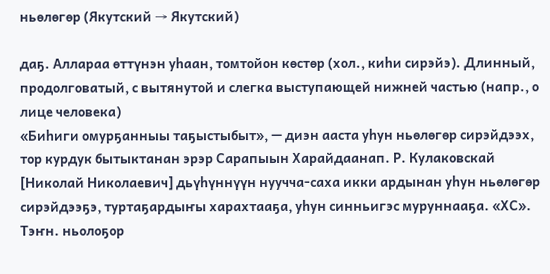ньөлөгөр (Якутский → Якутский)

даҕ. Аллараа өттүнэн уһаан, томтойон көстөр (хол., киһи сирэйэ). Длинный, продолговатый, с вытянутой и слегка выступающей нижней частью (напр., о лице человека)
«Биһиги омурҕанныы таҕыстыбыт», — диэн ааста уһун ньөлөгөр сирэйдээх, тор курдук бытыктанан эрэр Сарапыын Харайдаанап. Р. Кулаковскай
[Николай Николаевич] дьүһүннүүн нуучча-саха икки ардынан уһун ньөлөгөр сирэйдээҕэ, туртаҕардыҥы харахтааҕа, уһун синньигэс муруннааҕа. «ХС». Тэҥн. ньолоҕор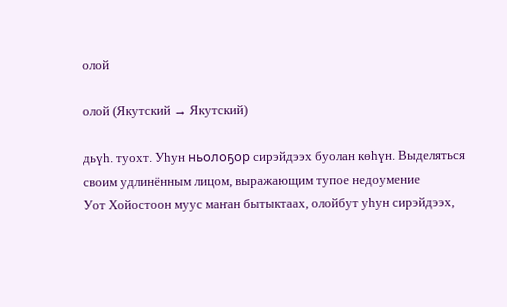олой

олой (Якутский → Якутский)

дьүһ. туохт. Уһун ньолоҕор сирэйдээх буолан көһүн. Выделяться своим удлинённым лицом, выражающим тупое недоумение
Уот Хойостоон муус маҥан бытыктаах, олойбут уһун сирэйдээх,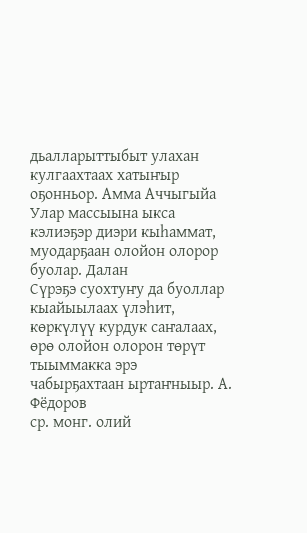дьалларыттыбыт улахан кулгаахтаах хатыҥыр оҕонньор. Амма Аччыгыйа
Улар массыына ыкса кэлиэҕэр диэри кыһаммат, муодарҕаан олойон олорор буолар. Далан
Сүрэҕэ суохтуҥу да буоллар кыайыылаах үлэһит, көркүлүү курдук саҥалаах, өрө олойон олорон төрүт тыыммакка эрэ чабырҕахтаан ыртаҥныыр. А. Фёдоров
ср. монг. олий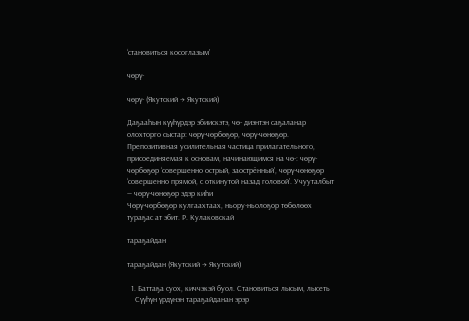‘становиться косоглазым’

чөрү-

чөрү- (Якутский → Якутский)

Даҕааһын күүһүрдэр эбиискэтэ, чө- диэнтэн саҕаланар олохторго сыстар: чөрү-чөрбөҕөр, чөрү-чөнөҕөр. Препозитивная усилительная частица прилагательного, присоединяемая к основам, начинающимся на чө-: чөрү-чөрбөҕөр ‘совершенно острый, заострённый’, чөрү-чөнөҕөр ‘совершенно прямой, с откинутой назад головой’. Учууталбыт — чөрү-чөнөҕөр эдэр киһи
Чөрү-чөрбөҕөр кулгаахтаах, ньору-ньолоҕор төбөлөөх тураҕас ат эбит. Р. Кулаковскай

тараҕайдан

тараҕайдан (Якутский → Якутский)

  1. Баттаҕа суох, киччэкэй буол. Становиться лысым, лысеть
    Сүүһүн үрдүнэн тараҕайданан эрэр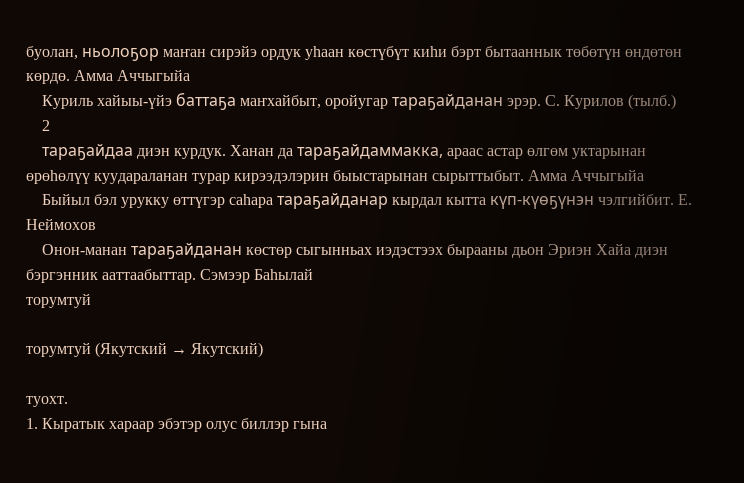буолан, ньолоҕор маҥан сирэйэ ордук уһаан көстүбүт киһи бэрт бытааннык төбөтүн өндөтөн көрдө. Амма Аччыгыйа
    Куриль хайыы-үйэ баттаҕа маҥхайбыт, оройугар тараҕайданан эрэр. С. Курилов (тылб.)
    2
    тараҕайдаа диэн курдук. Ханан да тараҕайдаммакка, араас астар өлгөм уктарынан өрөһөлүү куудараланан турар кирээдэлэрин быыстарынан сырыттыбыт. Амма Аччыгыйа
    Быйыл бэл урукку өттүгэр саһара тараҕайданар кырдал кытта күп-күөҕүнэн чэлгийбит. Е. Неймохов
    Онон-манан тараҕайданан көстөр сыгынньах иэдэстээх бырааны дьон Эриэн Хайа диэн бэргэнник ааттаабыттар. Сэмээр Баһылай
торумтуй

торумтуй (Якутский → Якутский)

туохт.
1. Кыратык хараар эбэтэр олус биллэр гына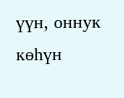үүн, оннук көһүн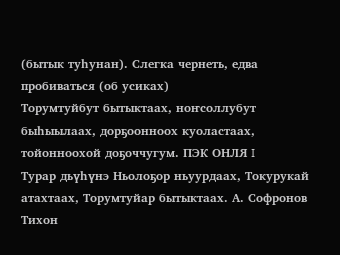(бытык туһунан). Слегка чернеть, едва пробиваться (об усиках)
Торумтуйбут бытыктаах, ноҥсоллубут быһыылаах, дорҕоонноох куоластаах, тойонноохой доҕоччугум. ПЭК ОНЛЯ I
Турар дьүһүнэ Ньолоҕор ньуурдаах, Токурукай атахтаах, Торумтуйар бытыктаах. А. Софронов
Тихон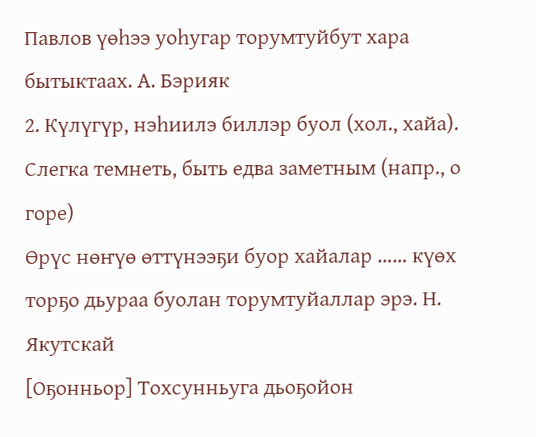Павлов үөһээ уоһугар торумтуйбут хара бытыктаах. А. Бэрияк
2. Күлүгүр, нэһиилэ биллэр буол (хол., хайа). Слегка темнеть, быть едва заметным (напр., о горе)
Өрүс нөҥүө өттүнээҕи буор хайалар …… күөх торҕо дьураа буолан торумтуйаллар эрэ. Н. Якутскай
[Оҕонньор] Тохсунньуга дьоҕойон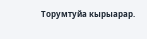Торумтуйа кырыарар.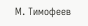М. Тимофеев